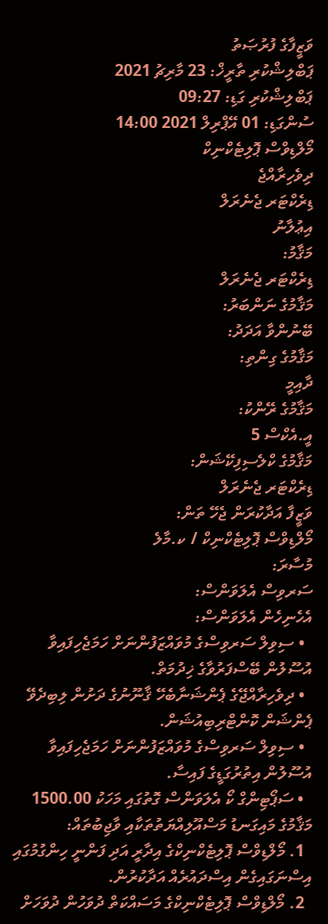ވަޒީފާގެ ފުރުޞަތު
ޕަބްލިޝްކުރި ތާރީޚް: 23 މާރިޗު 2021
ޕަބްލިޝްކުރި ގަޑި: 09:27
ސުންގަޑި: 01 އޭޕްރިލް 2021 14:00
މޯލްޑިވްސް ޕޮލިޓެކްނިކް
ދިވެހިރާއްޖެ
ޑިރެކްޓަރ ޖެނެރަލް
އިޢުލާނު
މަޤާމު:
ޑިރެކްޓަރ ޖެނެރަލް
މަޤާމުގެ ނަންބަރު:
ބޭނުންވާ އަދަދު:
މަޤާމުގެ ގިންތި:
ދާއިމީ
މަޤާމުގެ ރޭންކު:
އީ.އެކްސް 5
މަޤާމުގެ ކްލެސިފިކޭޝަން:
ޑިރެކްޓަރ ޖެނެރަލް
ވަޒީފާ އަދާކުރަން ޖެހޭ ތަން:
މޯލްޑިވްސް ޕޮލިޓެކްނިކް / ކ.މާލެ
މުސާރަ:
ސަރވިސް އެލަވަންސް:
އެހެނިހެން އެލަވަންސް:
  • ސިވިލް ސަރވިސްގެ މުވައްޒަފުންނަށް ހަމަޖެހިފައިވާ އުސޫލުން ބޭސްފަރުވާގެ ޚިދުމަތް.
  • ދިވެހިރާއްޖޭގެ ޕެންޝަނާބެހޭ ޤާނޫނުގެ ދަށުން ލިބިދެވޭ ޕެންޝަން ކޮންޓްރިބިއުޝަން.
  • ސިވިލް ސަރވިސްގެ މުވައްޒަފުންނަށް ހަމަޖެހިފައިވާ އުސޫލުން އިތުރުގަޑީގެ ފައިސާ.
  • ސަޕޯޓިންގް ކޯ އެލަވަންސް ގޮތުގައި މަހަކު 1500.00
މަޤާމުގެ މައިގަނޑު މަސްއޫލިއްޔަތުތަކާއި ވާޖިބުތައް:
  1. މޯލްޑިވްސް ޕޮލިޓެކްނިކްގެ އިދާރީ އަދި ފަންނީ ހިންގުމުގައި އިސްނަގައިގެން އިސްދައުރެއް އަދާކުރުން.
  2. މޯލްޑިވްސް ޕޮލިޓެކްނިކްގެ މަސައްކަތް ދުވަހުން ދުވަހަށް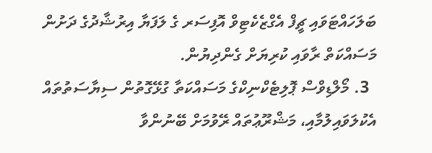ބަލަހައްޓަވައި ޗީފް އެގްޒެކެޓިވް އޮފިސަރ ގެ ލަފަޔާ އިރުޝާދުގެ ދަށުން މަސައްކަތް ރާވައި ކުރިޔަށް ގެންދިޔުން.
  3. މޯލްޑިވްސް ޕޮލިޓެކްނިކްގެ މަސައްކަތާ ގުޅޭގޮތުން ސިޔާސަތުތައް އެކުލަވައިލުމާއި، މަޝްރޫޢުތައް ރޭވުމަށް ބޭނުންވާ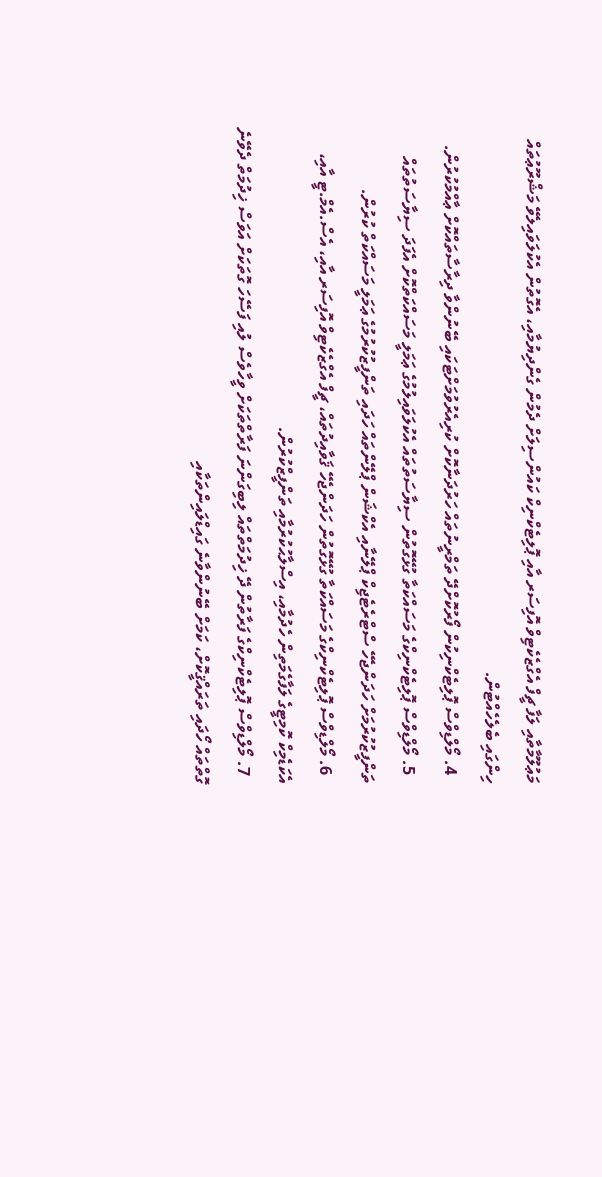މަޢުލޫމާތާއި ލަފާ ޗީފް އެގްޒެކެޓިވް އޮފިސަރ އާއި ޕޮލިޓެކްނިކް ކައުންސިލަށް ދެމުން ގެންދިޔުމާއި، އެގޮތުން އެކުލަވައިލެވޭ މަޝްރޫޢުތައް ހިންގައި ބެލެހެއްޓުން.
  4. މޯލްޑިވްސް ޕޮލިޓެކްނިކުން ފޯރުކޮށްދޭ ތަމްރީނުތައް ހަރުދަނާކޮށް ކުރިއެރުވުމަށްޓަކައި ބޭނުންވާ ދިރާސާތައްކޮށް ޢާއްމުކުރުން.
  5. މޯލްޑިވްސް ޕޮލިޓެކްނިކްގެ މަސައްކަތާ ގުޅޭގޮތުން ސިޔާސަތުތައް އެކުލަވައިލުމުގެ ޢަމަލީ މަސައްކަތްކޮށް އެފަދަ ސިޔާސަތުތައް ތަންފީޒުކުރުމަށް ހަދަންޖެހޭ ސްޓްރެޓެޖިކް ޕްލޭނާއި އެކްޝަން ޕްލޭންތައް ހަދައި ތަންފީޒުކުރުމުގެ ޢަމަލީ މަސައްކަތް ކުރުން.
  6. މޯލްޑިވްސް ޕޮލިޓެކްނިކްގެ މަސައްކަތާ ގުޅޭގޮތުން ހަދަންޖެހޭ ޤަވާއިދުތައް، ޗީފް އެގްޒެކެޓިވް އޮފިސަރ އާއި، އެސް.އެމް.ޓީ އާއި، އެކަޑެމިކް ކޮމިޓީގެ ލަފާގެމަތިން ހެދުމާއި، އިސްލާޙުކުރުމާއި ތަންފީޒްކުރުން.
  7. މޯލްޑިވްސް ޕޮލިޓެކްނިކްގެ ފަރާތުން ދޭ ޚިދުމަތްތައް ލިބިގަންނަ ފަރާތްތަކަށް ވީހާވެސް ލުއި ފަސޭހަ ގޮތަކަށް އަވަސް ޚިދުމަތް ދެވޭނެ ގޮތްތައް ހޯދައި ތަރައްޤީކޮށް، ކަމަށް ބޭނުންވާނެ ގައިޑްލައިންތަކާއި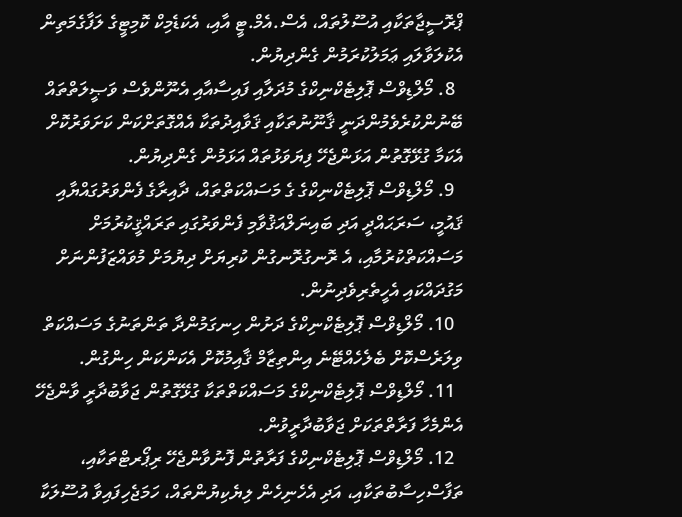ޕްރޮސީޖާތަކާއި އުސޫލުތައް، އެސް.އެމް.ޓީ އާއި، އެކަޑެމިކް ކޮމިޓީގެ ލަފާގެމަތިން އެކުލަވާލައި ޢަމަލުކުރަމުން ގެންދިޔުން.
  8. މޯލްޑިވްސް ޕޮލިޓެކްނިކްގެ މުދަލާއި ފައިސާއާއި އެނޫންވެސް ވަޞީލަތްތައް ބޭނުންކުރެވެމުންދަނީ ޤާނޫނުތަކާއި ޤަވާއިދުތަކާ އެއްގޮތަށްކަން ކަށަވަރުކޮށް އެކަމާ ގުޅޭގޮތުން އަޅަންޖެހޭ ފިޔަވަޅުތައް އަޅަމުން ގެންދިޔުން.
  9. މޯލްޑިވްސް ޕޮލިޓެކްނިކްގެ ގެ މަސައްކަތްތައް، ދާއިރާގެ ފެންވަރުގައްޔާއި ޤައުމީ، ސަރަޙައްދީ އަދި ބައިނަލްއަޤުވާމި ފެންވަރުގައި ތަރައްޤީކުރުމަށް މަސައްކަތްކުރުމާއި، އެ ރޮނގުރޮނގުން ކުރިޔަށް ދިޔުމަށް މުވައްޒަފުންނަށް މަގުދައްކައި އެހީތެރިވެދިނުން.
  10. މޯލްޑިވްސް ޕޮލިޓެކްނިކްގެ ދަށުން ހިނގަމުންދާ ތަންތަނުގެ މަސައްކަތް ވިލަރެސްކޮށް ބެލެހެއްޓޭނެ އިންތިޒާމް ޤާއިމުކޮށް އެކަންކަން ހިންގުން.
  11. މޯލްޑިވްސް ޕޮލިޓެކްނިކްގެ މަސައްކަތްތަކާ ގުޅޭގޮތުން ޖަވާބުދާރީ ވާންޖެހޭ އެންމެހާ ފަރާތްތަކަށް ޖަވާބުދާރީވުން.
  12. މޯލްޑިވްސް ޕޮލިޓެކްނިކްގެ ފަރާތުން ފޮނުވާންޖެހޭ ރިޕޯރޓްތަކާއި، ތަފާސްހިސާބުތަކާއި، އަދި އެހެނިހެން ލިޔެކިޔުންތައް، ހަމަޖެހިފައިވާ އުސޫލަކާ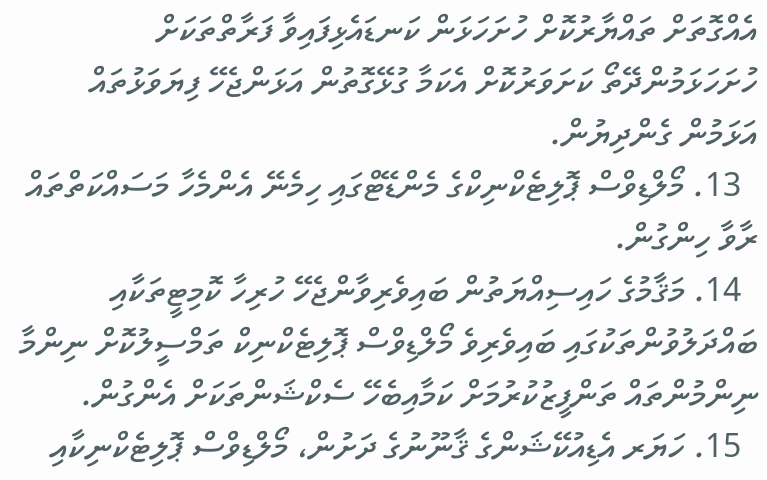އެއްގޮތަށް ތައްޔާރުކޮށް ހުށަހަޅަން ކަނޑައެޅިފައިވާ ފަރާތްތަކަށް ހުށަހަޅަމުންދޭތޯ ކަށަވަރުކޮށް އެކަމާ ގުޅޭގޮތުން އަޅަންޖެހޭ ފިޔަވަޅުތައް އަޅަމުން ގެންދިޔުން.
  13. މޯލްޑިވްސް ޕޮލިޓެކްނިކްގެ މެންޑޭޓްގައި ހިމެނޭ އެންމެހާ މަސައްކަތްތައް ރާވާ ހިންގުން.
  14. މަޤާމުގެ ހައިސިއްޔަތުން ބައިވެރިވާންޖެހޭ ހުރިހާ ކޮމިޓީތަކާއި ބައްދަލުވުންތަކުގައި ބައިވެރިވެ މޯލްޑިވްސް ޕޮލިޓެކްނިކް ތަމްސީލުކޮށް ނިންމާ ނިންމުންތައް ތަންފީޒުކުރުމަށް ކަމާއިބެހޭ ސެކްޝަންތަކަށް އެންގުން.
  15. ހަޔަރ އެޑިއުކޭޝަންގެ ޤާނޫނުގެ ދަށުން، މޯލްޑިވްސް ޕޮލިޓެކްނިކާއި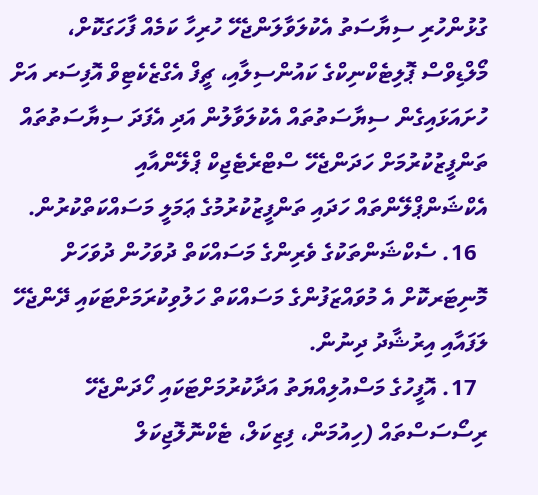ގުޅުންހުރި ސިޔާސަތު އެކުލަވާލަންޖެހޭ ހުރިހާ ކަމެއް ފާހަގަކޮށް، މޯލްޑިވްސް ޕޮލިޓެކްނިކްގެ ކައުންސިލާއި، ޗީފް އެގްޒެކެޓިވް އޮފިސަރ އަށް ހުށައަޅައިގެން ސިޔާސަތުތައް އެކުލަވާލުން އަދި އެފަދަ ސިޔާސަތުތައް ތަންފީޒުކުރުމަށް ހަދަންޖެހޭ ސްޓްރެޓެޖިކް ޕްލޭންއާއި އެކްޝަންޕްލޭންތައް ހަދައި ތަންފީޒުކުރުމުގެ ޢަމަލީ މަސައްކަތްކުރުން.
  16. ސެކްޝަންތަކުގެ ވެރިންގެ މަސައްކަތް ދުވަހުން ދުވަހަށް މޮނިޓަރކޮށް އެ މުވައްޒަފުންގެ މަސައްކަތް ހަލުވިކުރަމަށްޓަކައި ދޭންޖެހޭ ލަފައާއި އިރުޝާދު ދިނުން.
  17. އޮފީހުގެ މަސްއުލިއްޔަތު އަދާކުރުމަށްޓަކައި ހޯދަންޖެހޭ ރިސޯސަސްތައް (ހިއުމަން، ފިޒިކަލް، ޓެކްނޮލޮޖިކަލް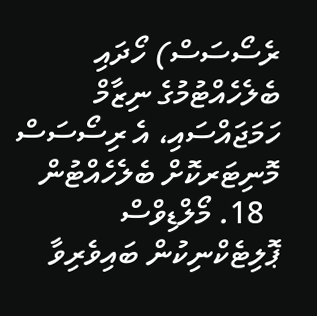ރެސޯސަސް) ހޯދައި ބެލެހެއްޓުމުގެ ނިޒާމް ހަމަޖައްސައި، އެ ރިސޯސަސް މޮނިޓަރކޮށް ބެލެހެއްޓުން
  18. މޯލްޑިވްސް ޕޮލިޓެކްނިކުން ބައިވެރިވާ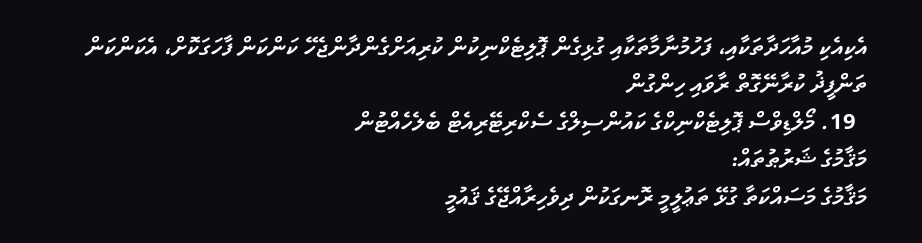އެކިއެކި މުއާހަދާތަކާއި، ފަހުމުނާމާތަކާއި ގުޅިގެން ޕޮލިޓެކްނިކުން ކުރިއަށްގެންދާންޖެހޭ ކަންކަން ފާހަގަކޮށް، އެކަންކަން ތަންފީޛު ކުރާނޭގޮތް ރާވައި ހިންގުން
  19. މޯލްޑިވްސް ޕޮލިޓެކްނިކްގެ ކައުންސިލްގެ ސެކްރިޓޭރިއެޓް ބެލެހެއްޓުން
މަޤާމުގެ ޝަރުޠުތައް:
މަޤާމުގެ މަސައްކަތާ ގުޅޭ ތަޢުލީމީ ރޮނގަކުން ދިވެހިރާއްޖޭގެ ޤައުމީ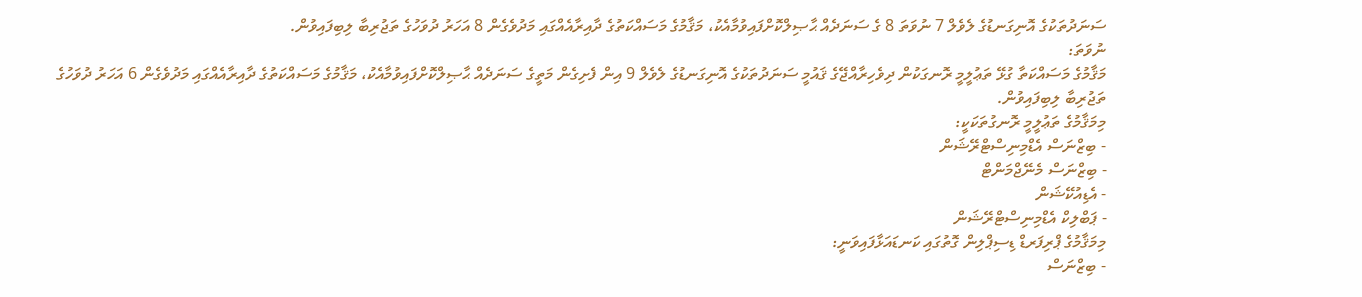ސަނަދުތަކުގެ އޮނިގަނޑުގެ ލެވެލް 7 ނުވަތަ 8 ގެ ސަނަދެއް ޙާޞިލްކޮށްފައިވުމާއެކު، މަޤާމުގެ މަސައްކަތުގެ ދާއިރާއެއްގައި މަދުވެގެން 8 އަހަރު ދުވަހުގެ ތަޖުރިބާ ލިބިފައިވުން.
ނުވަތަ:
މަޤާމުގެ މަސައްކަތާ ގުޅޭ ތަޢުލީމީ ރޮނގަކުން ދިވެހިރާއްޖޭގެ ޤައުމީ ސަނަދުތަކުގެ އޮނިގަނޑުގެ ލެވެލް 9 އިން ފެށިގެން މަތީގެ ސަނަދެއް ޙާޞިލްކޮށްފައިވުމާއެކު، މަޤާމުގެ މަސައްކަތުގެ ދާއިރާއެއްގައި މަދުވެގެން 6 އަހަރު ދުވަހުގެ ތަޖުރިބާ ލިބިފައިވުން.
މިމަޤާމުގެ ތަޢުލީމީ ރޮނގުތަކަކީ:
- ބިޒްނަސް އެޑްމިނިސްޓްރޭޝަން
- ބިޒްނަސް މެނޭޖްމަންޓް
- އެޑިއުކޭޝަން
- ޕަބްލިކް އެޑްމިނިސްޓްރޭޝަން
މިމަޤާމުގެ ޕްރިފަރޑް ޑިސިޕްލިން ގޮތުގައި ކަނޑައަޅާފައިވަނީ:
- ބިޒްނަސް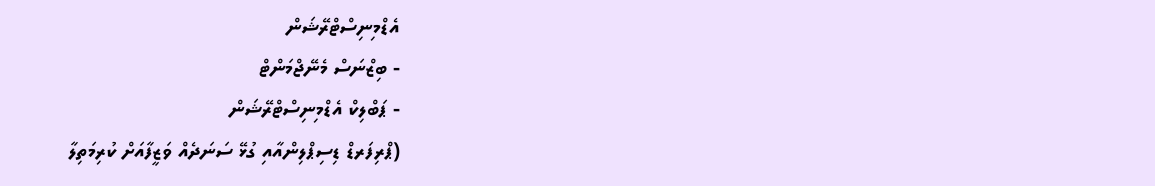އެޑްމިނިސްޓްރޭޝަން
- ބިޒްނަސް މެނޭޖްމަންޓް
- ޕަބްލިކް އެޑްމިނިސްޓްރޭޝަން
(ޕްރިފަރޑް ޑިސިޕްލިންއާއި ގުޅޭ ސަނަދެއް ވަޒީފާއަށް ކުރިމަތިލާ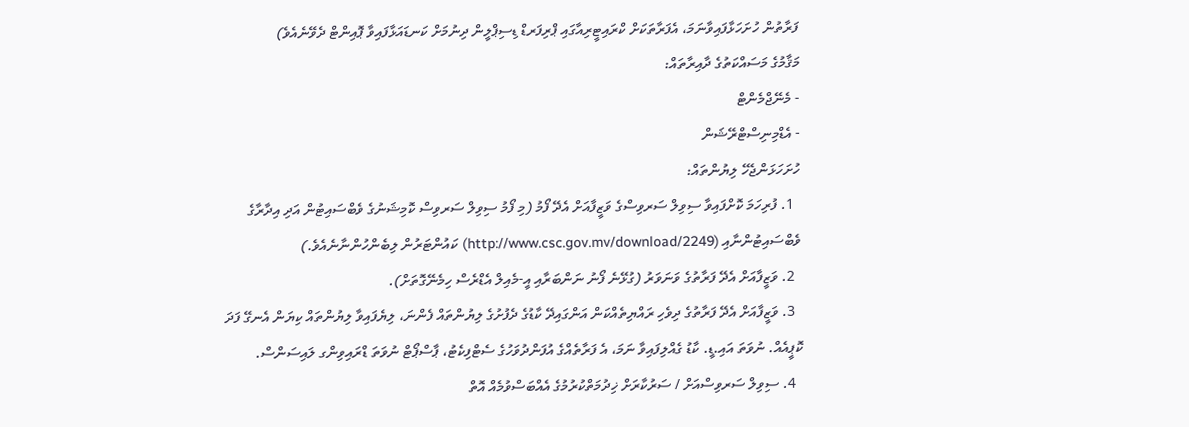ފަރާތުން ހުށަހަޅާފައިވާނަމަ، އެފަރާތަކަށް ކްރައިޓީރިއާގައި ޕްރިފަރޑް ޑިސިޕްލީން ދިނުމަށް ކަނޑައަޅާފައިވާ ޕޮއިންޓް ދެވޭނެއެވެ)
މަޤާމުގެ މަސައްކަތުގެ ދާއިރާތައް:
- މެނޭޖްމެންޓް
- އެޑްމިނިސްޓްރޭޝަން
ހުށަހަޅަންޖެހޭ ލިޔުންތައް:
  1. ފުރިހަމަ ކޮށްފައިވާ ސިވިލް ސަރވިސްގެ ވަޒީފާއަށް އެދޭ ފޯމު (މި ފޯމު ސިވިލް ސަރވިސް ކޮމިޝަނުގެ ވެބްސައިޓުން އަދި އިދާރާގެ ވެބްސައިޓުންނާއި (http://www.csc.gov.mv/download/2249) ކައުންޓަރުން ލިބެންހުންނާނެއެވެ.)
  2. ވަޒީފާއަށް އެދޭ ފަރާތުގެ ވަނަވަރު (ގުޅޭނެ ފޯނު ނަންބަރާއި އީ-މެއިލް އެޑްރެސް ހިމެނޭގޮތަށް).
  3. ވަޒީފާއަށް އެދޭ ފަރާތުގެ ދިވެހި ރައްޔިތެއްކަން އަންގައިދޭ ކާޑުގެ ދެފުށުގެ ލިޔުންތައް ފެންނަ، ލިޔެފައިވާ ލިޔުންތައް ކިޔަން އެނގޭ ފަދަ ކޮޕީއެއް. ނުވަތަ އައި.ޑީ. ކާޑު ގެއްލިފައިވާ ނަމަ، އެ ފަރާތެއްގެ އުފަންދުވަހުގެ ސެޓްފިކެޓު، ޕާސްޕޯޓް ނުވަތަ ޑްރައިވިންގ ލައިސަންސް.
  4. ސިވިލް ސަރވިސްއަށް / ސަރުކާރަށް ޚިދުމަތްކުރުމުގެ އެއްބަސްވުމެއް އޮތް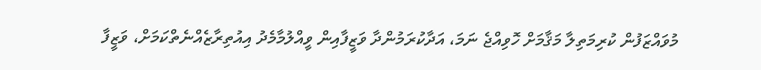މުވައްޒަފުން ކުރިމަތިލާ މަޤާމަށް ހޮވިއްޖެ ނަމަ، އަދާކުރަމުންދާ ވަޒީފާއިން ވީއްލުމާމެދު އިއުތިރާޒެއްނެތްކަމަށް، ވަޒީފާ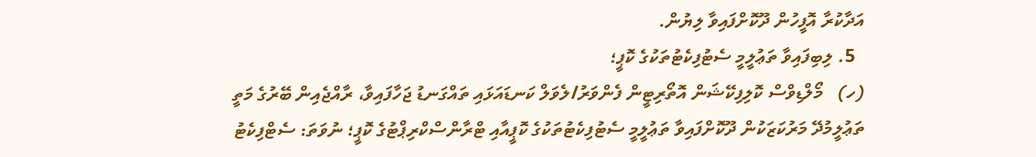އަދާކުރާ އޮފީހުން ދޫކޮށްފައިވާ ލިޔުން.
  5. ލިބިފައިވާ ތަޢުލީމީ ސެޓުފިކެޓުތަކުގެ ކޮޕީ؛
(ހ)   މޯލްޑިވްސް ކޮލިފިކޭޝަން އޮތޯރިޓީން ފެންވަރު/ލެވަލް ކަނޑައަޅައި ތައްގަނޑު ޖަހާފައިވާ، ރާއްޖެއިން ބޭރުގެ މަތީ ތަޢުލީމުދޭ މަރުކަޒަކުން ދޫކޮށްފައިވާ ތަޢުލީމީ ސެޓުފިކެޓުތަކުގެ ކޮޕީއާއި ޓްރާންސްކްރިޕްޓުގެ ކޮޕީ؛ ނުވަތަ: ސެޓްފިކެޓު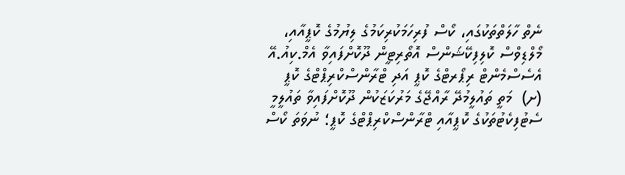ނެތް ހާލަތްތަކުގައި، ކޯސް ފުރިހަމަކުރިކަމުގެ ލިޔުމުގެ ކޮޕީއާއި، މޯލްޑިވްސް ކޮލިފިކޭޝަންސް އޮތޯރިޓީން ދޫކޮށްފައިވާ އެމް.ކިއު.އޭ އެސެސްމެންޓް ރިޕޯރޓްގެ ކޮޕީ އަދި ޓްރާންސްކްރިޕްޓްގެ ކޮޕީ
(ށ)  މަތީ ތައުލީމުދޭ ރާއްޖޭގެ މަރުކަޒަކުން ދޫކޮށްފައިވާ ތައުލީމީ ސެޓުފިކެޓުތަކުގެ ކޮޕީއާއި ޓްރާންސްކްރިޕްޓްގެ ކޮޕީ؛ ނުވަތަ ކޯސް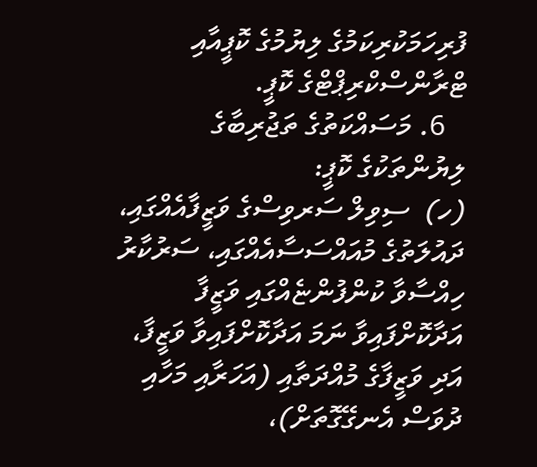ފުރިހަމަކުރިކަމުގެ ލިޔުމުގެ ކޮޕީއާއި ޓްރާންސްކްރިޕްޓްގެ ކޮޕީ.
   6. މަސައްކަތުގެ ތަޖުރިބާގެ ލިޔުންތަކުގެ ކޮޕީ:
(ހ)  ސިވިލް ސަރވިސްގެ ވަޒީފާއެއްގައި، ދައުލަތުގެ މުއައްސަސާއެއްގައި، ސަރުކާރު ހިއްސާވާ ކުންފުންޏެއްގައި ވަޒީފާ އަދާކޮށްފައިވާ ނަމަ އަދާކޮށްފައިވާ ވަޒީފާ، އަދި ވަޒީފާގެ މުއްދަތާއި (އަހަރާއި މަހާއި ދުވަސް އެނގޭގޮތަށް)،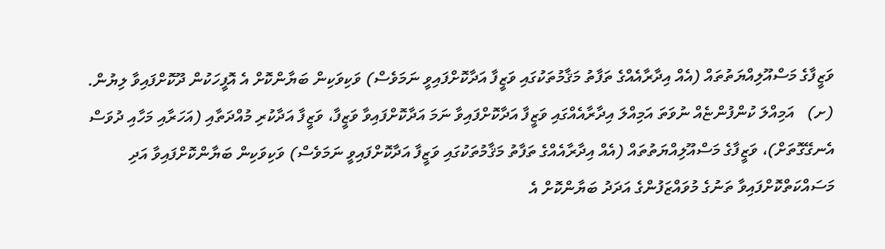ވަޒީފާގެ މަސްއޫލިއްޔަތުތައް (އެއް އިދާރާއެއްގެ ތަފާތު މަޤާމުތަކުގައި ވަޒީފާ އަދާކޮށްފައިވީ ނަމަވެސް) ވަކިވަކިން ބަޔާންކޮށް އެ އޮފީހަކުން ދޫކޮށްފައިވާ ލިޔުން.
(ށ)   އަމިއްލަ ކުންފުންޏެއް ނުވަތަ އަމިއްލަ އިދާރާއެއްގައި ވަޒީފާ އަދާކޮށްފައިވާ ނަމަ އަދާކޮށްފައިވާ ވަޒީފާ، ވަޒީފާ އަދާކުރި މުއްދަތާއި (އަހަރާއި މަހާއި ދުވަސް އެނގޭގޮތަށް)، ވަޒީފާގެ މަސްއޫލިއްޔަތުތައް (އެއް އިދާރާއެއްގެ ތަފާތު މަޤާމުތަކުގައި ވަޒީފާ އަދާކޮށްފައިވީ ނަމަވެސް) ވަކިވަކިން ބަޔާންކޮށްފައިވާ އަދި މަސައްކަތްކޮށްފައިވާ ތަނުގެ މުވައްޒަފުންގެ އަދަދު ބަޔާންކޮށް އެ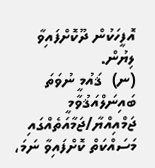އޮފީހަކުން ދޫކޮށްފައިވާ ލިޔުން.
(ނ)  ޤައުމީ ނުވަތަ ބައިނަލްއަޤުވާމީ ޖަމްއިއްޔާ/ޖަމާއަތެއްގައި މަސައްކަތް ކޮށްފައިވާ ނަމަ،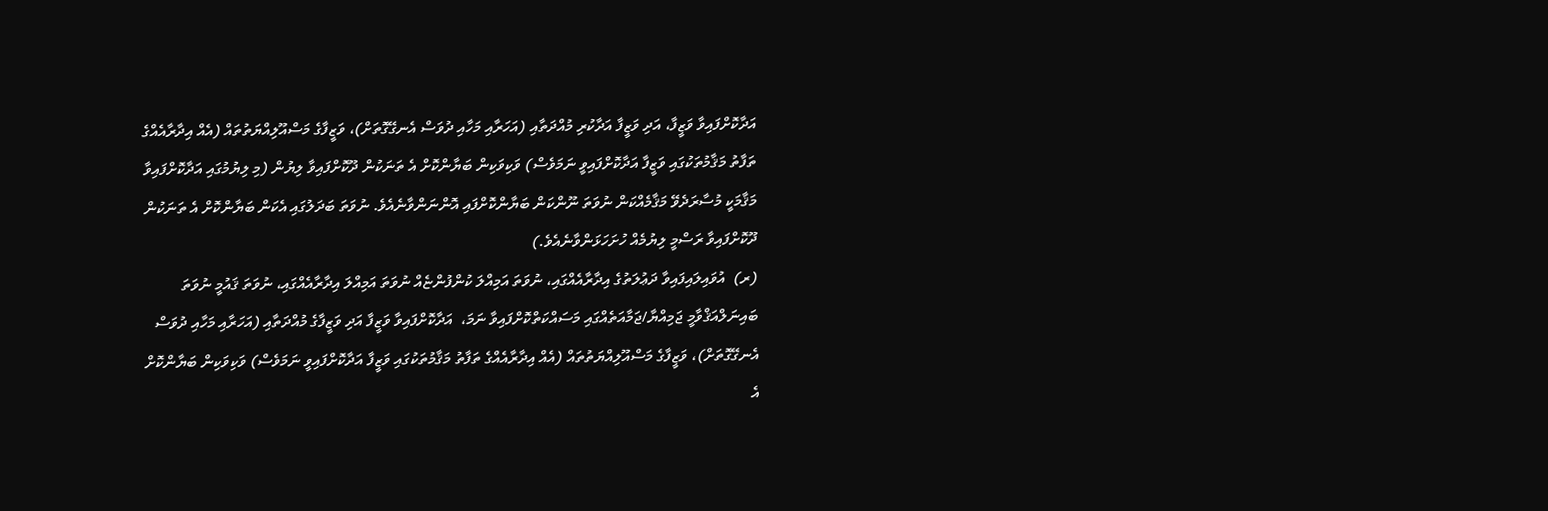އަދާކޮށްފައިވާ ވަޒީފާ، އަދި ވަޒީފާ އަދާކުރި މުއްދަތާއި (އަހަރާއި މަހާއި ދުވަސް އެނގޭގޮތަށް)، ވަޒީފާގެ މަސްއޫލިއްޔަތުތައް (އެއް އިދާރާއެއްގެ ތަފާތު މަޤާމުތަކުގައި ވަޒީފާ އަދާކޮށްފައިވީ ނަމަވެސް) ވަކިވަކިން ބަޔާންކޮށް އެ ތަނަކުން ދޫކޮށްފައިވާ ލިޔުން (މި ލިޔުމުގައި އަދާކޮށްފައިވާ މަޤާމަކީ މުސާރަދެވޭ މަޤާމެއްކަން ނުވަތަ ނޫންކަން ބަޔާންކޮށްފައި އޮންނަންވާނެއެވެ. ނުވަތަ ބަދަލުގައި އެކަން ބަޔާންކޮށް އެ ތަނަކުން ދޫކޮށްފައިވާ ރަސްމީ ލިޔުމެއް ހުށަހަޅަންވާނެއެވެ.)
(ރ)  އުވައިލައިފައިވާ ދަޢުލަތުގެ އިދާރާއެއްގައި، ނުވަތަ އަމިއްލަ ކުންފުންޏެއް ނުވަތަ އަމިއްލަ އިދާރާއެއްގައި، ނުވަތަ ޤައުމީ ނުވަތަ ބައިނަލްއަޤްވާމީ ޖަމިއްޔާ/ޖަމާއަތެއްގައި މަސައްކަތްކޮށްފައިވާ ނަމަ،  އަދާކޮށްފައިވާ ވަޒީފާ އަދި ވަޒީފާގެ މުއްދަތާއި (އަހަރާއި މަހާއި ދުވަސް އެނގޭގޮތަށް)، ވަޒީފާގެ މަސްއޫލިއްޔަތުތައް (އެއް އިދާރާއެއްގެ ތަފާތު މަޤާމުތަކުގައި ވަޒީފާ އަދާކޮށްފައިވީ ނަމަވެސް) ވަކިވަކިން ބަޔާންކޮށް އެ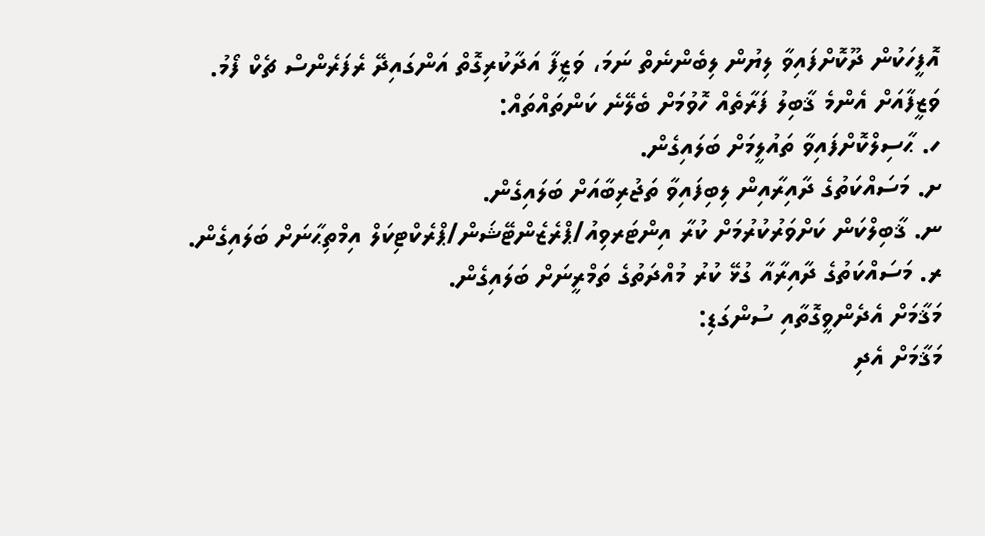އޮފީހަކުން ދޫކޮށްފައިވާ ލިޔުން ލިބެންނެތް ނަމަ، ވަޒީފާ އަދާކުރިގޮތް އަންގައިދޭ ރެފަރެންސް ޗެކް ފޯމު.
ވަޒީފާއަށް އެންމެ ޤާބިލު ފަރާތެއް ހޮވުމަށް ބެލޭނެ ކަންތައްތައް:
ހ. ޙާސިލްކޮށްފައިވާ ތައުލީމަށް ބަލައިގެން.
ށ. މަސައްކަތުގެ ދާއިރާއިން ލިބިފައިވާ ތަޖުރިބާއަށް ބަލައިގެން.
ނ. ޤާބިލްކަން ކަށްވަރުކުރުމަށް ކުރާ އިންޓަރވިއު/ޕްރެޒެންޓޭޝަން/ޕްރެކްޓިކަލް އިމްތިޙާނަށް ބަލައިގެން.
ރ. މަސައްކަތުގެ ދާއިރާއާ ގުޅޭ ކުރު މުއްދަތުގެ ތަމްރީނަށް ބަލައިގެން.
މަޤާމަށް އެދެންވީގޮތާއި ސުންގަޑި:
މަޤާމަށް އެދި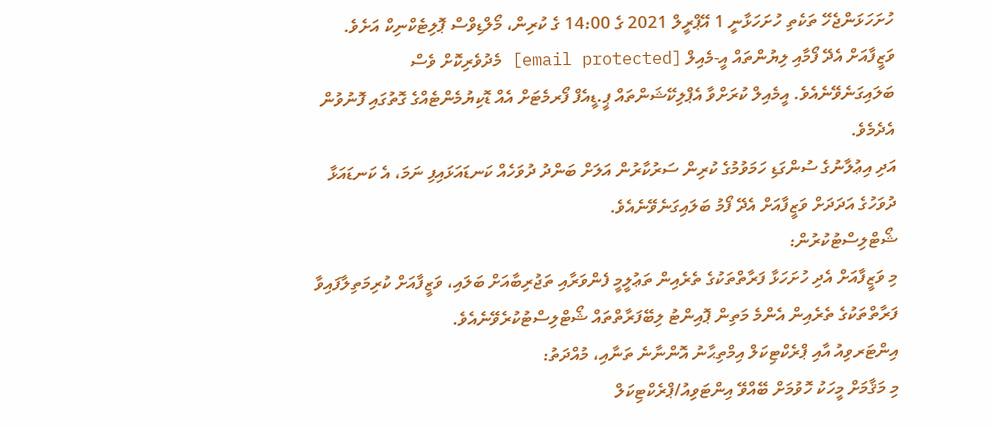ހުށަހަޅަންޖެހޭ ތަކެތި ހުށަހަޅާނީ 1 އޭޕްރީލް 2021 ގެ 14:00 ގެ ކުރިން، މޯލްޑިވްސް ޕޮލިޓެކްނިކް އަށެވެ. ވަޒީފާއަށް އެދޭ ފޯމާއި ލިޔުންތައް އީ-މެއިލް [email protected] މެދުވެރިކޮށް ވެސް ބަލައިގަނެވޭނެއެވެ. އީމެއިލް ކުރަށްވާ އެޕްލިކޭޝަންތައް ޕީ.ޑީއެފް ފޯރމެޓަށް އެއް ޑޮކިޔުމެންޓެއްގެ ގޮތުގައި ފޮނުވުން އެދެމެވެ.
އަދި އިޢުލާނުގެ ސުންގަޑި ހަމަވުމުގެ ކުރިން ސަރުކާރުން އަލަށް ބަންދު ދުވަހެއް ކަނޑައަޅައިފި ނަމަ، އެ ކަނޑައަޅާ ދުވަހުގެ އަދަދަށް ވަޒީފާއަށް އެދޭ ފޯމު ބަލައިގަނެވޭނެއެވެ.
ޝޯޓްލިސްޓުކުރުން:
މި ވަޒީފާއަށް އެދި ހުށަހަޅާ ފަރާތްތަކުގެ ތެރެއިން ތަޢުލީމީ ފެންވަރާއި ތަޖުރިބާއަށް ބަލައި، ވަޒީފާއަށް ކުރިމަތިލާފައިވާ ފަރާތްތަކުގެ ތެރެއިން އެންމެ މަތިން ޕޮއިންޓު ލިބޭފަރާތްތައް ޝޯޓްލިސްޓުކުރެވޭނެއެވެ.
އިންޓަރވިއު އާއި ޕްރެކްޓިކަލް އިމްތިޙާނު އޮންނާނެ ތަނާއި، މުއްދަތު:
މި މަޤާމަށް މީހަކު ހޮވުމަށް ބޭއްވޭ އިންޓަވިއު/ޕްރެކްޓިކަލް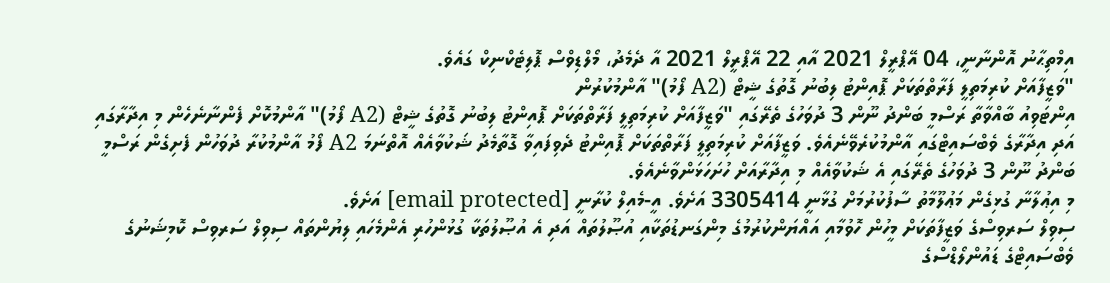އިމްތިޙާނު އޮންނާނީ، 04 އޭޕްރީލް 2021 އާއި 22 އޭޕްރީލް 2021 އާ ދެމެދު، މޯލްޑިވްސް ޕޮލިޓެކްނިކް ގައެވެ.
"ވަޒީފާއަށް ކުރިމަތިލީ ފަރާތްތަކަށް ޕޮއިންޓު ލިބުނު ގޮތުގެ ޝީޓް (A2 ފޯމު)" އާންމުކުރުން
އިންޓަވިއު ބާއްވާތާ ރަސްމީ ބަންދު ނޫން 3 ދުވަހުގެ ތެރޭގައި "ވަޒީފާއަށް ކުރިމަތިލީ ފަރާތްތަކަށް ޕޮއިންޓު ލިބުނު ގޮތުގެ ޝީޓް (A2 ފޯމު)" އާންމުކޮށް ފެންނާނެހެން މި އިދާރާގައި އަދި އިދާރާގެ ވެބްސައިޓްގައި އާންމުކުރެވޭނެއެވެ. ވަޒީފާއަށް ކުރިމަތިލީ ފަރާތްތަކަށް ޕޮއިންޓު ދެވިފައިވާ ގޮތާމެދު ޝަކުވާއެއް އޮތްނަމަ A2 ފޯމު އާންމުކުރާ ދުވަހުން ފެށިގެން ރަސްމީ ބަންދު ނޫން 3 ދުވަހުގެ ތެރޭގައި އެ ޝަކުވާއެއް މި އިދާރާއަށް ހުށަހަޅަންވާނެއެވެ.
މި އިޢުލާނާ ގުޅިގެން މަޢުލޫމާތު ސާފުކުރުމަށް ގުޅާނީ 3305414 އަށެވެ. އީ-މެއިލް ކުރާނީ [email protected] އަށެވެ.
ސިވިލް ސަރވިސްގެ ވަޒީފާތަކަށް މީހުން ހޮވުމާއި އައްޔަންކުރުމުގެ މިންގަނޑުތަކާއި އުޞޫލުތައް އަދި އެ އުޞޫލުތަކާ ގުޅުންހުރި އެންމެހައި ލިޔުންތައް ސިވިލް ސަރވިސް ކޮމިޝަނުގެ ވެބްސައިޓްގެ ޑައުންލޯޑްސްގެ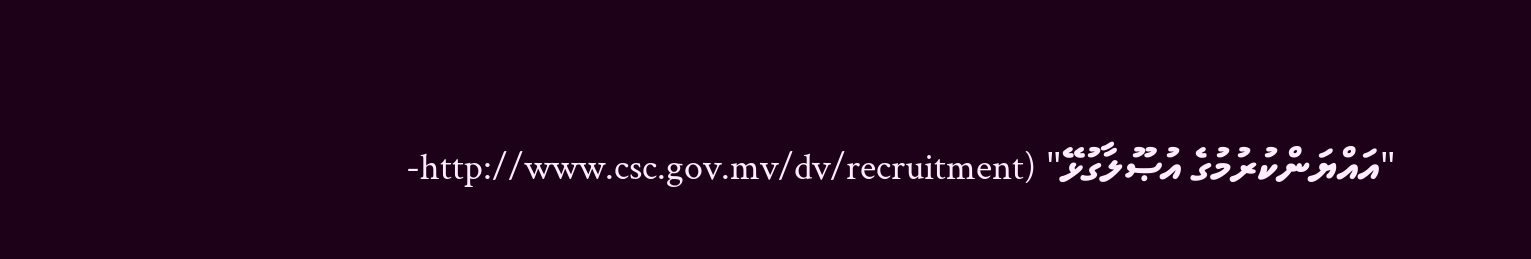"އައްޔަންކުރުމުގެ އުޞޫލާގުޅޭ" (http://www.csc.gov.mv/dv/recruitment-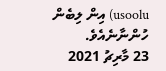usoolu) އިން ލިބެން ހުންނާނެއެވެ.
23 މާރިޗު 2021